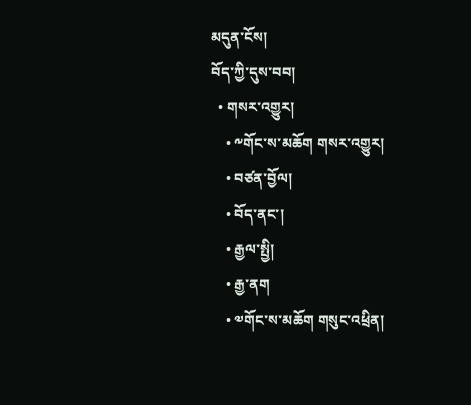མདུན་ངོས།
བོད་ཀྱི་དུས་བབ།
  • གསར་འགྱུར།
    • ༸གོང་ས་མཆོག གསར་འགྱུར།
    • བཙན་བྱོལ།
    • བོད་ནང་།
    • རྒྱལ་སྤྱི།
    • རྒྱ་ནག
    • ༧གོང་ས་མཆོག གསུང་འཕྲིན།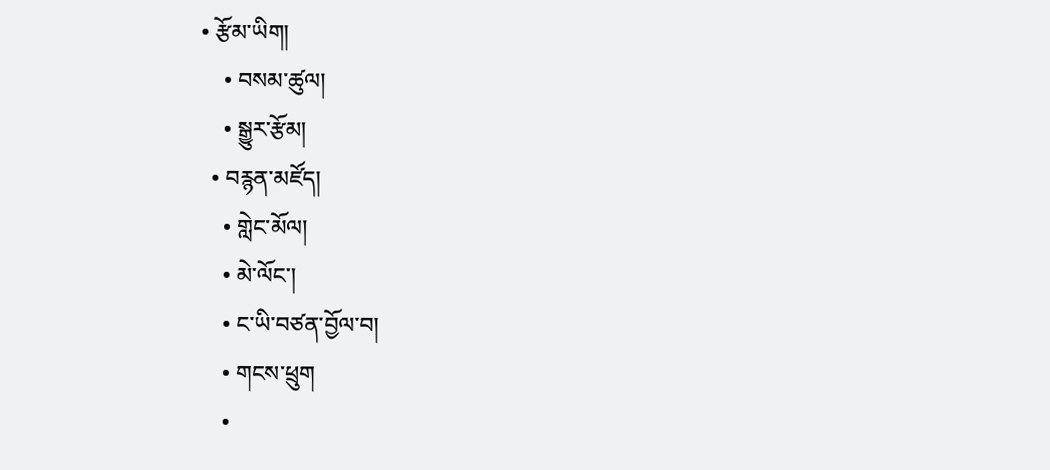• རྩོམ་ཡིག།
    • བསམ་ཚུལ།
    • སྒྱུར་རྩོམ།
  • བརྙན་མཛོད།
    • གླེང་མོལ།
    • མེ་ལོང་།
    • ང་ཡི་བཙན་བྱོལ་བ།
    • གངས་ཕྲུག
    •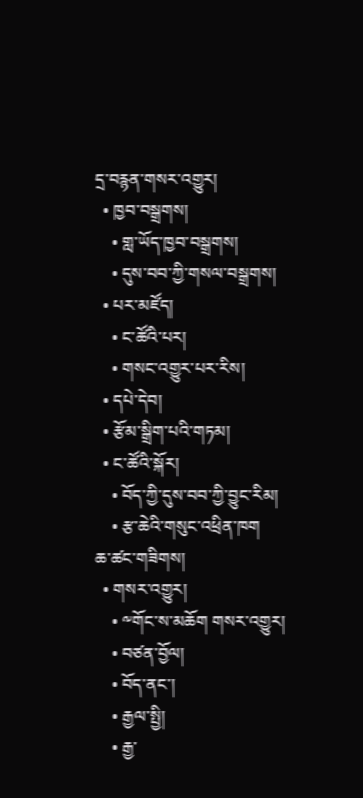དྲ་བརྙན་གསར་འགྱུར།
  • ཁྱབ་བསྒྲགས།
    • གླ་ཡོད་ཁྱབ་བསྒྲགས།
    • དུས་བབ་ཀྱི་གསལ་བསྒྲགས།
  • པར་མཛོད།
    • ང་ཚོའི་པར།
    • གསང་འགྱུར་པར་རིས།
  • དཔེ་དེབ།
  • རྩོམ་སྒྲིག་པའི་གཏམ།
  • ང་ཚོའི་སྐོར།
    • བོད་ཀྱི་དུས་བབ་ཀྱི་བྱུང་རིམ།
    • རྩ་ཆེའི་གསུང་འཕྲིན་ཁག
ཆ་ཚང་གཟིགས།
  • གསར་འགྱུར།
    • ༸གོང་ས་མཆོག གསར་འགྱུར།
    • བཙན་བྱོལ།
    • བོད་ནང་།
    • རྒྱལ་སྤྱི།
    • རྒྱ་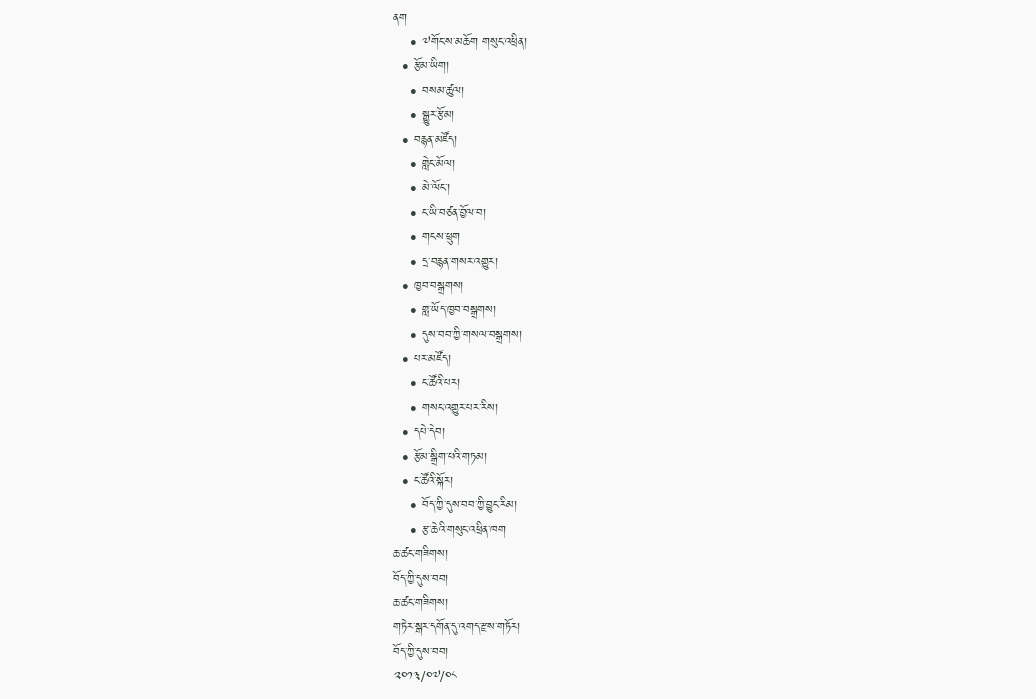ནག
    • ༧གོང་ས་མཆོག གསུང་འཕྲིན།
  • རྩོམ་ཡིག།
    • བསམ་ཚུལ།
    • སྒྱུར་རྩོམ།
  • བརྙན་མཛོད།
    • གླེང་མོལ།
    • མེ་ལོང་།
    • ང་ཡི་བཙན་བྱོལ་བ།
    • གངས་ཕྲུག
    • དྲ་བརྙན་གསར་འགྱུར།
  • ཁྱབ་བསྒྲགས།
    • གླ་ཡོད་ཁྱབ་བསྒྲགས།
    • དུས་བབ་ཀྱི་གསལ་བསྒྲགས།
  • པར་མཛོད།
    • ང་ཚོའི་པར།
    • གསང་འགྱུར་པར་རིས།
  • དཔེ་དེབ།
  • རྩོམ་སྒྲིག་པའི་གཏམ།
  • ང་ཚོའི་སྐོར།
    • བོད་ཀྱི་དུས་བབ་ཀྱི་བྱུང་རིམ།
    • རྩ་ཆེའི་གསུང་འཕྲིན་ཁག
ཆ་ཚང་གཟིགས།
བོད་ཀྱི་དུས་བབ།
ཆ་ཚང་གཟིགས།
གཏེར་སྒར་དགོན་དུ་འགད་རྫས་གཏོར།
བོད་ཀྱི་དུས་བབ།
༢༠༡༣/༠༧/༠༨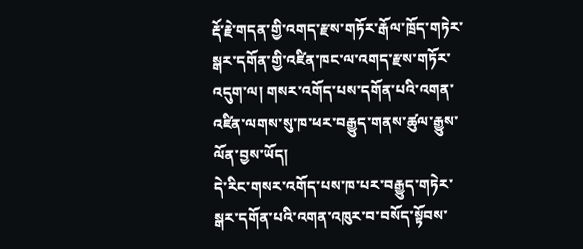རྡོ་རྗེ་གདན་གྱི་འགད་རྫས་གཏོར་རྒོལ་ཁྲོད་གཏེར་སྒར་དགོན་གྱི་འཛིན་ཁང་ལ་འགད་རྫས་གཏོར་འདུག་ལ། གསར་འགོད་པས་དགོན་པའི་འགན་འཛིན་ལགས་སུ་ཁ་ཕར་བརྒྱུད་གནས་ཚུལ་རྒྱུས་ལོན་བྱས་ཡོད།
དེ་རིང་གསར་འགོད་པས་ཁ་པར་བརྒྱུད་གཏེར་སྒར་དགོན་པའི་འགན་འཁུར་བ་བསོད་སྟོབས་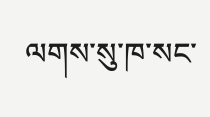ལགས་སུ་ཁ་སང་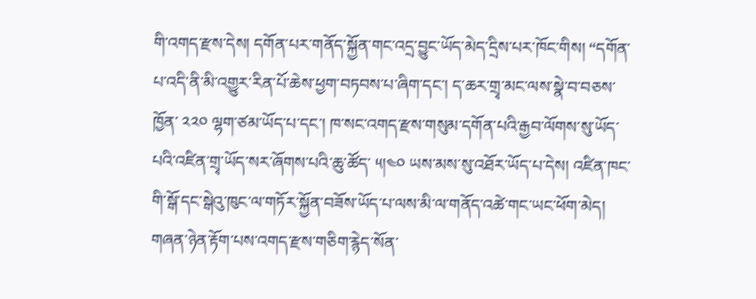གི་འགད་རྫས་དེས། དགོན་པར་གནོད་སྐྱོན་གང་འདྲ་བྱུང་ཡོད་མེད་དྲིས་པར་ཁོང་གིས། “དགོན་པ་འདི་ནི་མི་འགྱུར་རིན་པོ་ཆེས་ཕྱག་བཏབས་པ་ཞིག་དང་། ད་ཆར་གྲྭ་མང་ལས་སྣེ་བ་བཅས་ཁྱོན་ ༢༢༠ ལྷག་ཙམ་ཡོད་པ་དང་། ཁ་སང་འགད་རྫས་གསུམ་དགོན་པའི་རྒྱབ་ལོགས་སུ་ཡོད་པའི་འཛིན་གྲྭ་ཡོད་སར་ཞོགས་པའི་ཆུ་ཚོད་ ༥།༤༠ ཡས་མས་སུ་འཐོར་ཡོད་པ་དེས། འཛིན་ཁང་གི་སྒོ་དང་སྒེའུ་ཁུང་ལ་གཏོར་སྐྱོན་བཟོས་ཡོད་པ་ལས་མི་ལ་གནོད་འཚེ་གང་ཡང་ཕོག་མེད། གཞན་ཉེན་རྟོག་པས་འགད་རྫས་གཅིག་རྙེད་སོན་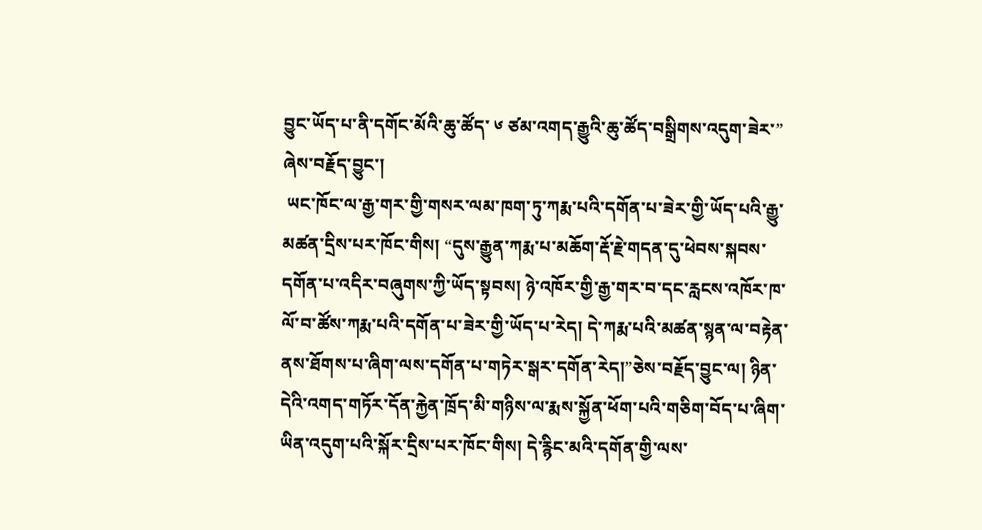བྱུང་ཡོད་པ་ནི་དགོང་མོའི་ཆུ་ཚོད་ ༦ ཙམ་འགད་རྒྱུའི་ཆུ་ཚོད་བསྒྲིགས་འདུག་ཟེར་” ཞེས་བརྗོད་བྱུང་།
 ཡང་ཁོང་ལ་རྒྱ་གར་གྱི་གསར་ལམ་ཁག་ཏུ་ཀརྨ་པའི་དགོན་པ་ཟེར་གྱི་ཡོད་པའི་རྒྱུ་མཚན་དྲིས་པར་ཁོང་གིས། “དུས་རྒྱུན་ཀརྨ་པ་མཆོག་རྡོ་རྗེ་གདན་དུ་ཕེབས་སྐབས་དགོན་པ་འདིར་བཞུགས་ཀྱི་ཡོད་སྟབས། ཉེ་འཁོར་གྱི་རྒྱ་གར་བ་དང་རླངས་འཁོར་ཁ་ལོ་བ་ཚོས་ཀརྨ་པའི་དགོན་པ་ཟེར་གྱི་ཡོད་པ་རེད། དེ་ཀརྨ་པའི་མཚན་སྙན་ལ་བརྟེན་ནས་ཐོགས་པ་ཞིག་ལས་དགོན་པ་གཏེར་སྒར་དགོན་རེད།”ཅེས་བརྗོད་བྱུང་ལ། ཉིན་དེའི་འགད་གཏོར་དོན་རྐྱེན་ཁྲོད་མི་གཉིས་ལ་རྨས་སྐྱོན་ཕོག་པའི་གཅིག་བོད་པ་ཞིག་ཡིན་འདུག་པའི་སྐོར་དྲིས་པར་ཁོང་གིས། དེ་རྙིང་མའི་དགོན་གྱི་ལས་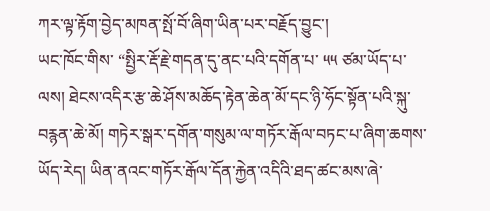ཀར་ལྟ་རྟོག་བྱེད་མཁན་སྤོ་བོ་ཞིག་ཡིན་པར་བརྗོད་བྱུང་།
ཡང་ཁོང་གིས་ “སྤྱིར་རྡོ་རྗེ་གདན་དུ་ནང་པའི་དགོན་པ་ ༥༥ ཙམ་ཡོད་པ་ལས། ཐེངས་འདིར་རྩ་ཆེ་ཤོས་མཆོད་རྟེན་ཆེན་མོ་དང་ཉི་ཧོང་སྟོན་པའི་སྐུ་བརྙན་ཆེ་མོ། གཏེར་སྒར་དགོན་གསུམ་ལ་གཏོར་རྒོལ་བཏང་པ་ཞིག་ཆགས་ཡོད་རེད། ཡིན་ནའང་གཏོར་རྒོལ་དོན་རྐྱེན་འདིའི་ཐད་ཚང་མས་ཞེ་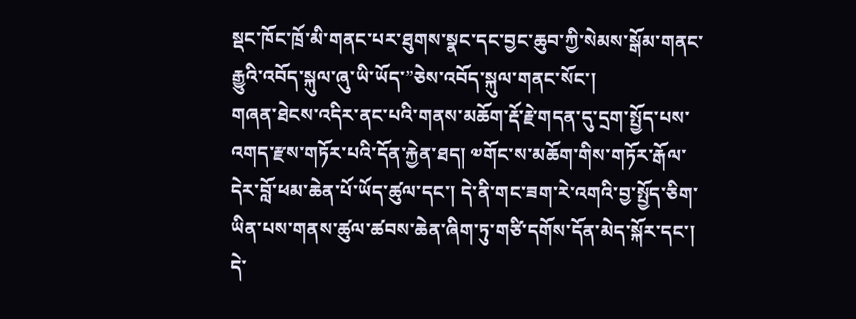སྡང་ཁོང་ཁྲོ་མི་གནང་པར་ཐུགས་སྣང་དང་བྱང་ཆུབ་ཀྱི་སེམས་སྒོམ་གནང་རྒྱུའི་འབོད་སྐུལ་ཞུ་ཡི་ཡོད་”ཅེས་འབོད་སྐུལ་གནང་སོང་།
གཞན་ཐེངས་འདིར་ནང་པའི་གནས་མཆོག་རྡོ་རྗེ་གདན་དུ་དྲག་སྤྱོད་པས་འགད་རྫས་གཏོར་པའི་དོན་རྐྱེན་ཐད། ༧གོང་ས་མཆོག་གིས་གཏོར་རྒོལ་དེར་བློ་ཕམ་ཆེན་པོ་ཡོད་ཚུལ་དང་། དེ་ནི་གང་ཟག་རེ་འགའི་བྱ་སྤྱོད་ཅིག་ཡིན་པས་གནས་ཚུལ་ཚབས་ཆེན་ཞིག་ཏུ་གཙི་དགོས་དོན་མེད་སྐོར་དང་། དེ་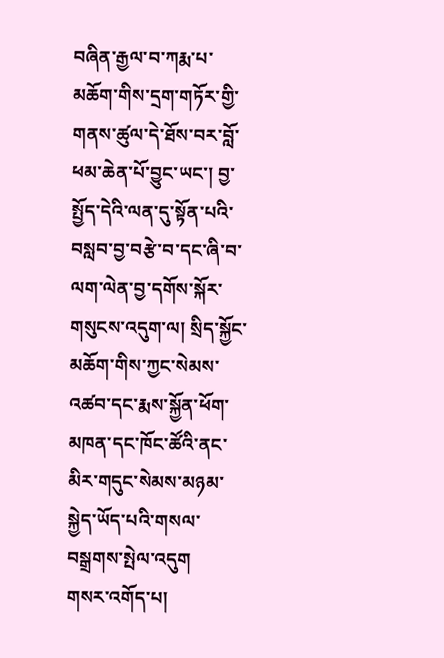བཞིན་རྒྱལ་བ་ཀརྨ་པ་མཆོག་གིས་དྲག་གཏོར་གྱི་གནས་ཚུལ་དེ་ཐོས་བར་བློ་ཕམ་ཆེན་པོ་བྱུང་ཡང་། བྱ་སྤྱོད་དེའི་ལན་དུ་སྟོན་པའི་བསླབ་བྱ་བརྩེ་བ་དང་ཞི་བ་ལག་ལེན་བྱ་དགོས་སྐོར་གསུངས་འདུག་ལ། སྲིད་སྐྱོང་མཆོག་གིས་ཀྱང་སེམས་འཚབ་དང་རྨས་སྐྱོན་ཕོག་མཁན་དང་ཁོང་ཚོའི་ནང་མིར་གདུང་སེམས་མཉམ་སྐྱེད་ཡོད་པའི་གསལ་བསྒྲགས་སྤེལ་འདུག
གསར་འགོད་པ།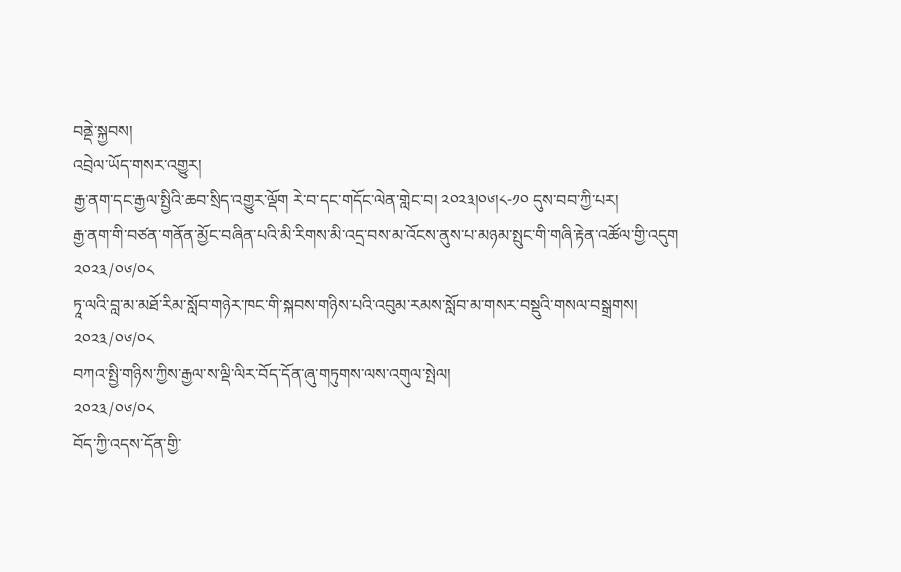བནྡེ་སྐྱབས།
འབྲེལ་ཡོད་གསར་འགྱུར།
རྒྱ་ནག་དང་རྒྱལ་སྤྱིའི་ཆབ་སྲིད་འགྱུར་ལྡོག རེ་བ་དང་གདོང་ལེན་གླེང་བ། ༢༠༢༣།༠༦།༨-༡༠ དུས་བབ་ཀྱི་པར།
རྒྱ་ནག་གི་བཙན་གནོན་མྱོང་བཞིན་པའི་མི་རིགས་མི་འདྲ་བས་མ་འོངས་ནུས་པ་མཉམ་སྤུང་གི་གཞི་རྟེན་འཚོལ་གྱི་འདུག
༢༠༢༣/༠༦/༠༨
ཏཱ་ལའི་བླ་མ་མཐོ་རིམ་སློབ་གཉེར་ཁང་གི་སྐབས་གཉིས་པའི་འབུམ་རམས་སློབ་མ་གསར་བསྡུའི་གསལ་བསྒྲགས།
༢༠༢༣/༠༦/༠༨
བཀའ་སྤྱི་གཉིས་ཀྱིས་རྒྱལ་ས་ལྡི་ལིར་བོད་དོན་ཞུ་གཏུགས་ལས་འགུལ་སྤེལ།
༢༠༢༣/༠༦/༠༨
བོད་ཀྱི་འདས་དོན་གྱི་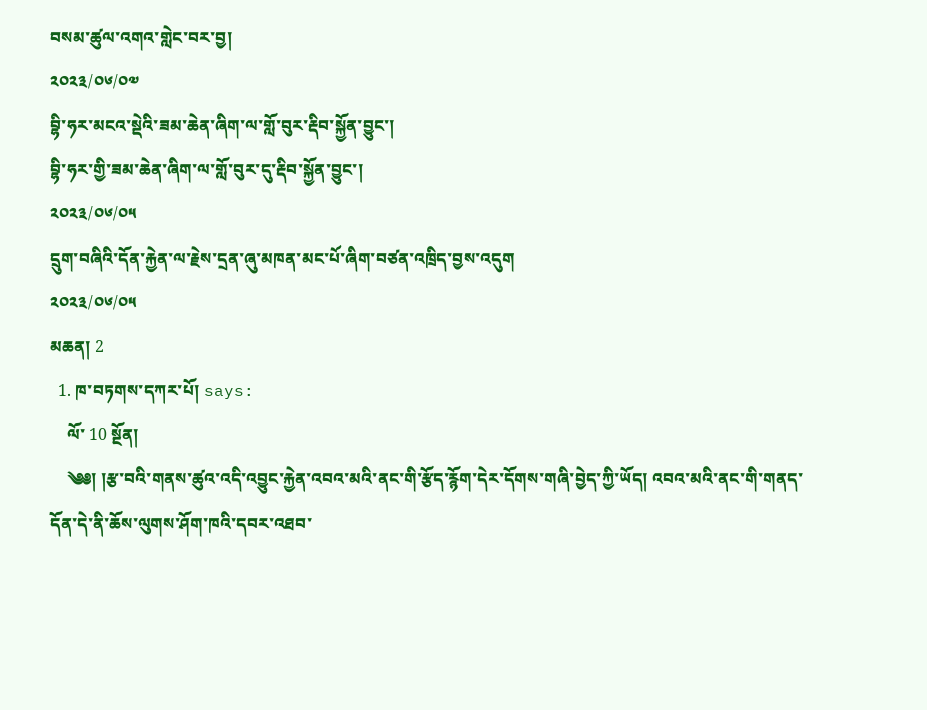བསམ་ཚུལ་འགའ་གླེང་བར་བྱ།
༢༠༢༣/༠༦/༠༧
བྷི་ཧར་མངའ་སྡེའི་ཟམ་ཆེན་ཞིག་ལ་གློ་བུར་རྡིབ་སྐྱོན་བྱུང་།
བྷི་ཧར་གྱི་ཟམ་ཆེན་ཞིག་ལ་གློ་བུར་དུ་རྡིབ་སྐྱོན་བྱུང་།
༢༠༢༣/༠༦/༠༥
དྲུག་བཞིའི་དོན་རྐྱེན་ལ་རྗེས་དྲན་ཞུ་མཁན་མང་པོ་ཞིག་བཙན་འཁྲིད་བྱས་འདུག
༢༠༢༣/༠༦/༠༥
མཆན། 2
  1. ཁ་བཏགས་དཀར་པོ། says:
    ལོ་ 10 སྔོན།
    ༄༅། །རྩ་བའི་གནས་ཚུའ་འདི་འབྱུང་རྐྱེན་འབའ་མའི་ནང་གི་རྩོད་རྙོག་དེར་དོགས་གཞི་བྱེད་ཀྱི་ཡོད། འབའ་མའི་ནང་གི་གནད་དོན་དེ་ནི་ཆོས་ལུགས་ཤོག་ཁའི་དབར་འཐབ་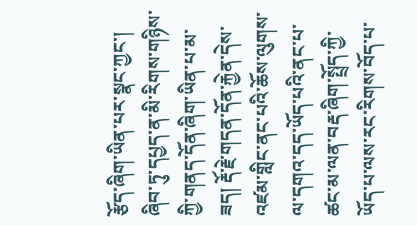རྩོད་ཞིག་ཡིན་པར་སྣང་ཀྱང་། ཞིབ་ཏུ་དཔྱད་ན་མི་རིགས་གཉིས་ཀྱི་གནད་དོན་ཞིག་ཡིན་པ་མ་ཟད། རྡོ་རྗེ་གདན་དོན་རྐྱེན་དེས་འཛམ་གླིང་ནང་པའི་ཆོས་ལུགས་ལ་དགའ་དད་ཡོད་པའི་ནང་པ་ཚང་མ་ལན་བརྡ་ཞིག་སྤྲོད་ཀྱི་ཡོད་པ་ལས་རང་རིགས་བོད་པ་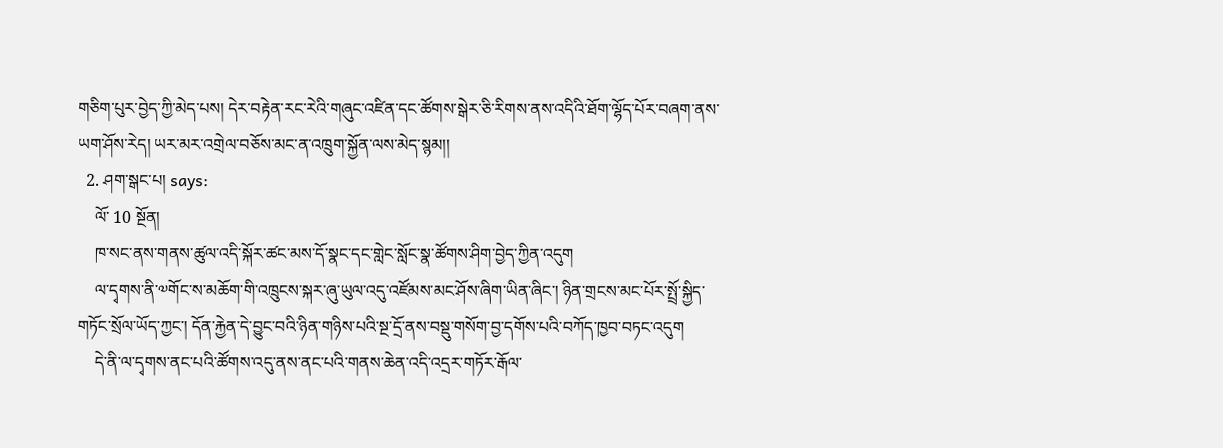གཅིག་པུར་བྱེད་ཀྱི་མེད་པས། དེར་བརྟེན་རང་རེའི་གཞུང་འཛིན་དང་ཚོགས་སྒེར་ཅི་རིགས་ནས་འདིའི་ཐོག་ལྷོད་པོར་བཞག་ནས་ཡག་ཤོས་རེད། ཡར་མར་འགྲེལ་བཅོས་མང་ན་འཁྲུག་སྐྱོན་ལས་མེད་སྙམ།།
  2. ཤག་སྒང་པ། says:
    ལོ་ 10 སྔོན།
    ཁ་སང་ནས་གནས་ཚུལ་འདི་སྐོར་ཚང་མས་དོ་སྣང་དང་གླེང་སློང་སྣ་ཚོགས་ཤིག་བྱེད་ཀྱིན་འདུག
    ལ་དྭགས་ནི་༧གོང་ས་མཆོག་གི་འཁྲུངས་སྐར་ཞུ་ཡུལ་འདུ་འཛོམས་མང་ཤོས་ཞིག་ཡིན་ཞིང་། ཉིན་གྲངས་མང་པོར་སྤྲོ་སྐྱིད་གཏོང་སྲོལ་ཡོད་ཀྱང་། དོན་རྐྱེན་དེ་བྱུང་བའི་ཉིན་གཉིས་པའི་སྔ་དྲོ་ནས་བསྡུ་གསོག་བྱ་དགོས་པའི་བཀོད་ཁྱབ་བཏང་འདུག
    དེ་ནི་ལ་དྭགས་ནང་པའི་ཚོགས་འདུ་ནས་ནང་པའི་གནས་ཆེན་འདི་འདྲར་གཏོར་རྒོལ་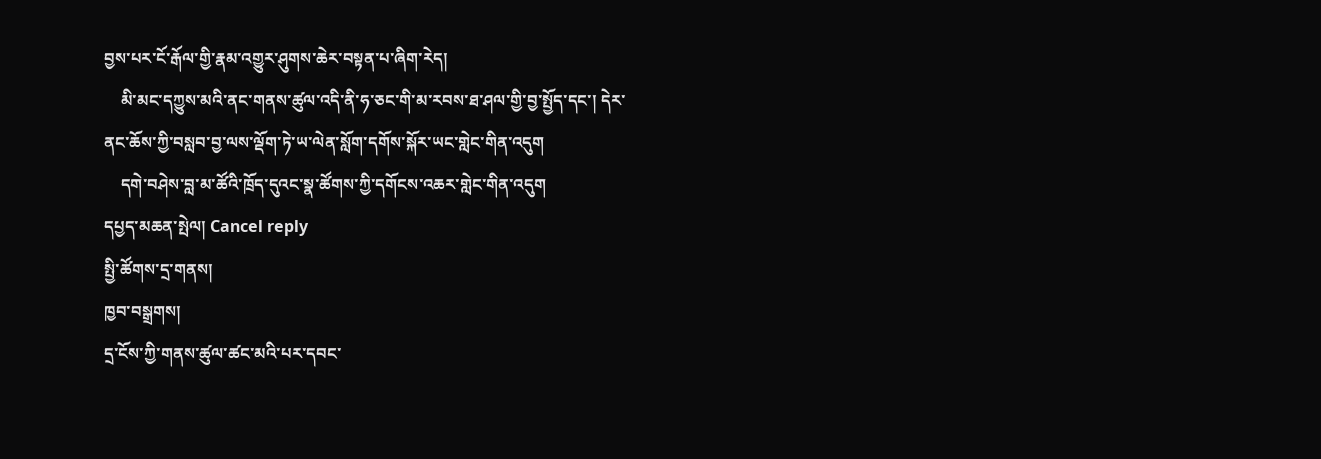བྱས་པར་ངོ་རྒོལ་གྱི་རྣམ་འགྱུར་ཤུགས་ཆེར་བསྟན་པ་ཞིག་རེད།
    མི་མང་དཀྱུས་མའི་ནང་གནས་ཚུལ་འདི་ནི་ཧ་ཅང་གི་མ་རབས་ཐ་ཤལ་གྱི་བྱ་སྤྱོད་དང་། དེར་ནང་ཆོས་ཀྱི་བསླབ་བྱ་ལས་ལྡོག་ཏེ་ཡ་ལེན་སློག་དགོས་སྐོར་ཡང་གླེང་གིན་འདུག
    དགེ་བཤེས་བླ་མ་ཚོའི་ཁྲོད་དུའང་སྣ་ཚོགས་ཀྱི་དགོངས་འཆར་གླེང་གིན་འདུག
དཔྱད་མཆན་སྤེལ། Cancel reply
སྤྱི་ཚོགས་དྲ་གནས།
ཁྱབ་བསྒྲགས།
དྲ་ངོས་ཀྱི་གནས་ཚུལ་ཚང་མའི་པར་དབང་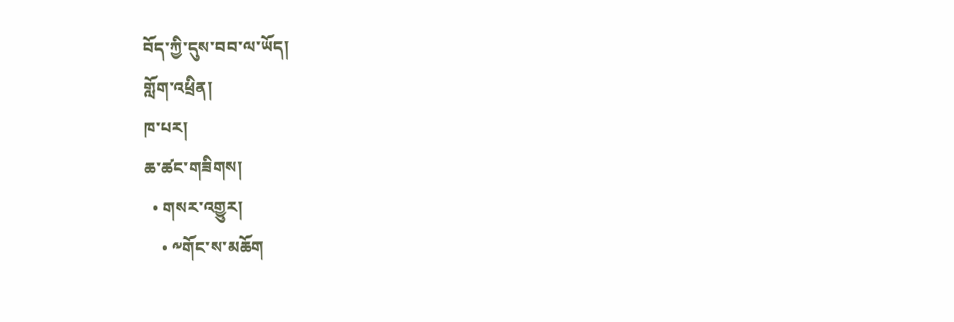བོད་ཀྱི་དུས་བབ་ལ་ཡོད།
གློག་འཕྲིན།
ཁ་པར།
ཆ་ཚང་གཟིགས།
  • གསར་འགྱུར།
    • ༸གོང་ས་མཆོག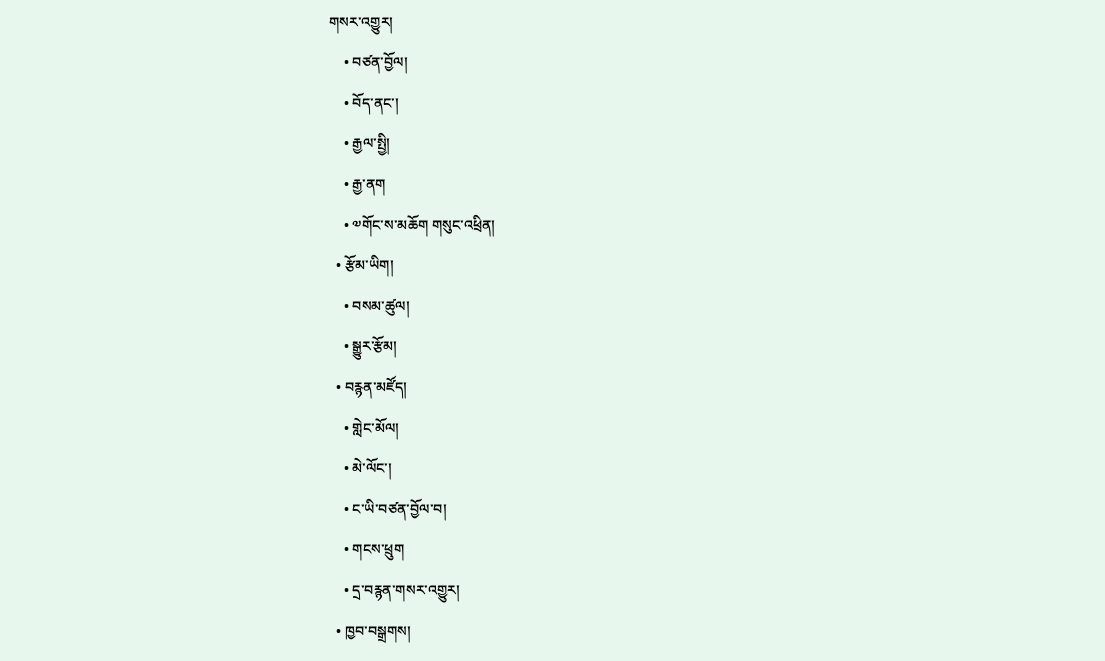གསར་འགྱུར།
    • བཙན་བྱོལ།
    • བོད་ནང་།
    • རྒྱལ་སྤྱི།
    • རྒྱ་ནག
    • ༧གོང་ས་མཆོག གསུང་འཕྲིན།
  • རྩོམ་ཡིག།
    • བསམ་ཚུལ།
    • སྒྱུར་རྩོམ།
  • བརྙན་མཛོད།
    • གླེང་མོལ།
    • མེ་ལོང་།
    • ང་ཡི་བཙན་བྱོལ་བ།
    • གངས་ཕྲུག
    • དྲ་བརྙན་གསར་འགྱུར།
  • ཁྱབ་བསྒྲགས།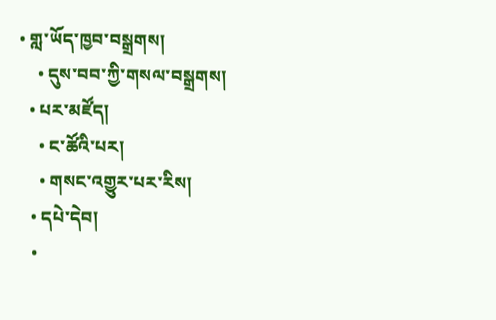• གླ་ཡོད་ཁྱབ་བསྒྲགས།
    • དུས་བབ་ཀྱི་གསལ་བསྒྲགས།
  • པར་མཛོད།
    • ང་ཚོའི་པར།
    • གསང་འགྱུར་པར་རིས།
  • དཔེ་དེབ།
  •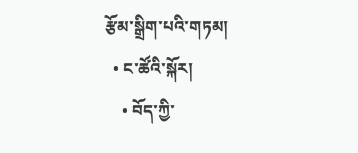རྩོམ་སྒྲིག་པའི་གཏམ།
  • ང་ཚོའི་སྐོར།
    • བོད་ཀྱི་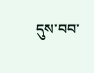དུས་བབ་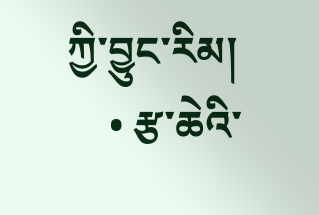ཀྱི་བྱུང་རིམ།
    • རྩ་ཆེའི་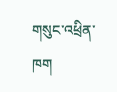གསུང་འཕྲིན་ཁག